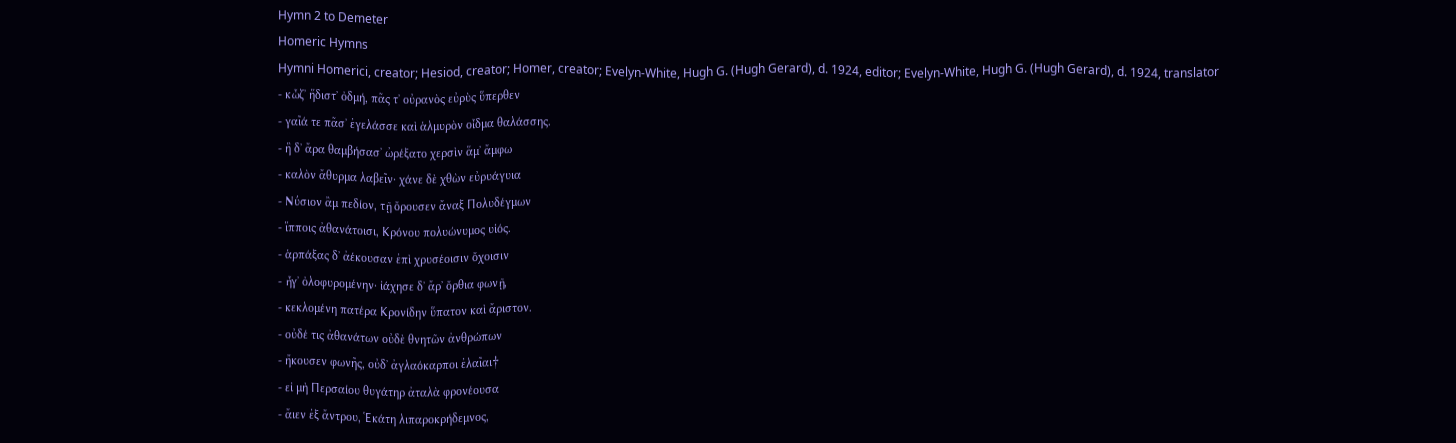Hymn 2 to Demeter
Homeric Hymns
Hymni Homerici, creator; Hesiod, creator; Homer, creator; Evelyn-White, Hugh G. (Hugh Gerard), d. 1924, editor; Evelyn-White, Hugh G. (Hugh Gerard), d. 1924, translator
- κὦζʼ ἥδιστʼ ὀδμή, πᾶς τʼ οὐρανὸς εὐρὺς ὕπερθεν
- γαῖά τε πᾶσʼ ἐγελάσσε καὶ ἁλμυρὸν οἶδμα θαλάσσης.
- ἣ δʼ ἄρα θαμβήσασʼ ὠρέξατο χερσὶν ἅμʼ ἄμφω
- καλὸν ἄθυρμα λαβεῖν· χάνε δὲ χθὼν εὐρυάγυια
- Νύσιον ἂμ πεδίον, τῇ ὄρουσεν ἄναξ Πολυδέγμων
- ἵπποις ἀθανάτοισι, Κρόνου πολυώνυμος υἱός.
- ἁρπάξας δʼ ἀέκουσαν ἐπὶ χρυσέοισιν ὄχοισιν
- ἦγʼ ὀλοφυρομένην· ἰάχησε δʼ ἄρʼ ὄρθια φωνῇ,
- κεκλομένη πατέρα Κρονίδην ὕπατον καὶ ἄριστον.
- οὐδέ τις ἀθανάτων οὐδὲ θνητῶν ἀνθρώπων
- ἤκουσεν φωνῆς, οὐδʼ ἀγλαόκαρποι ἐλαῖαι†
- εἰ μὴ Περσαίου θυγάτηρ ἀταλὰ φρονέουσα
- ἄιεν ἐξ ἄντρου, Ἑκάτη λιπαροκρήδεμνος,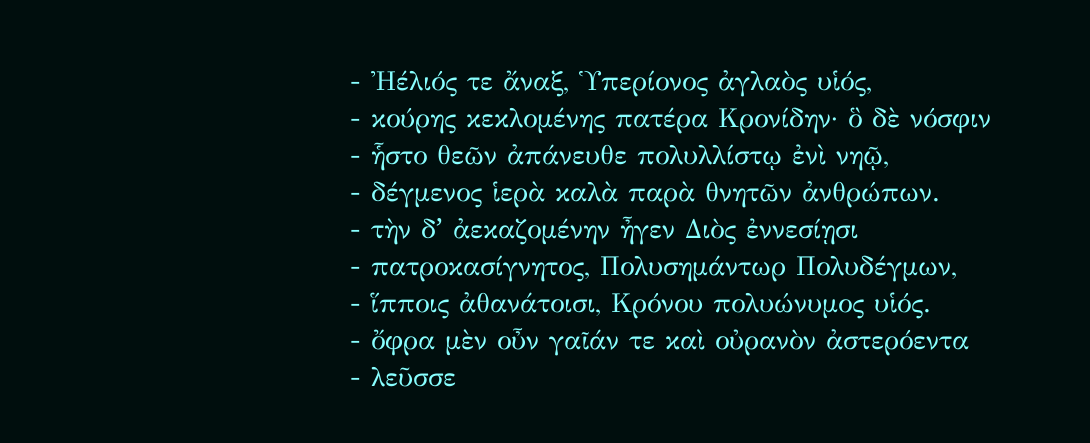- Ἠέλιός τε ἄναξ, Ὑπερίονος ἀγλαὸς υἱός,
- κούρης κεκλομένης πατέρα Κρονίδην· ὃ δὲ νόσφιν
- ἧστο θεῶν ἀπάνευθε πολυλλίστῳ ἐνὶ νηῷ,
- δέγμενος ἱερὰ καλὰ παρὰ θνητῶν ἀνθρώπων.
- τὴν δʼ ἀεκαζομένην ἦγεν Διὸς ἐννεσίῃσι
- πατροκασίγνητος, Πολυσημάντωρ Πολυδέγμων,
- ἵπποις ἀθανάτοισι, Κρόνου πολυώνυμος υἱός.
- ὄφρα μὲν οὖν γαῖάν τε καὶ οὐρανὸν ἀστερόεντα
- λεῦσσε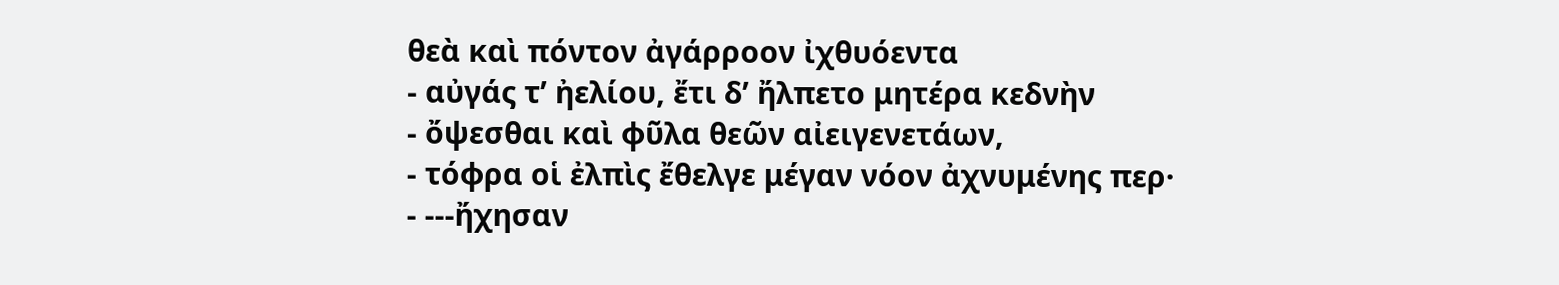θεὰ καὶ πόντον ἀγάρροον ἰχθυόεντα
- αὐγάς τʼ ἠελίου, ἔτι δʼ ἤλπετο μητέρα κεδνὴν
- ὄψεσθαι καὶ φῦλα θεῶν αἰειγενετάων,
- τόφρα οἱ ἐλπὶς ἔθελγε μέγαν νόον ἀχνυμένης περ·
- ---ἤχησαν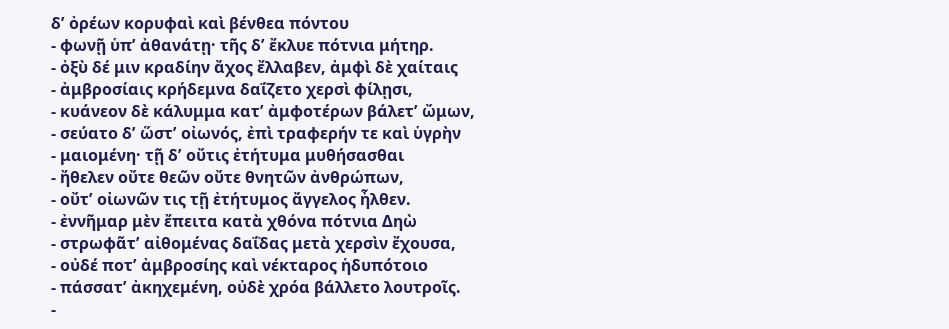δʼ ὀρέων κορυφαὶ καὶ βένθεα πόντου
- φωνῇ ὑπʼ ἀθανάτῃ· τῆς δʼ ἔκλυε πότνια μήτηρ.
- ὀξὺ δέ μιν κραδίην ἄχος ἔλλαβεν, ἀμφὶ δὲ χαίταις
- ἀμβροσίαις κρήδεμνα δαΐζετο χερσὶ φίλῃσι,
- κυάνεον δὲ κάλυμμα κατʼ ἀμφοτέρων βάλετʼ ὤμων,
- σεύατο δʼ ὥστʼ οἰωνός, ἐπὶ τραφερήν τε καὶ ὑγρὴν
- μαιομένη· τῇ δʼ οὔτις ἐτήτυμα μυθήσασθαι
- ἤθελεν οὔτε θεῶν οὔτε θνητῶν ἀνθρώπων,
- οὔτʼ οἰωνῶν τις τῇ ἐτήτυμος ἄγγελος ἦλθεν.
- ἐννῆμαρ μὲν ἔπειτα κατὰ χθόνα πότνια Δηὼ
- στρωφᾶτʼ αἰθομένας δαΐδας μετὰ χερσὶν ἔχουσα,
- οὐδέ ποτʼ ἀμβροσίης καὶ νέκταρος ἡδυπότοιο
- πάσσατʼ ἀκηχεμένη, οὐδὲ χρόα βάλλετο λουτροῖς.
-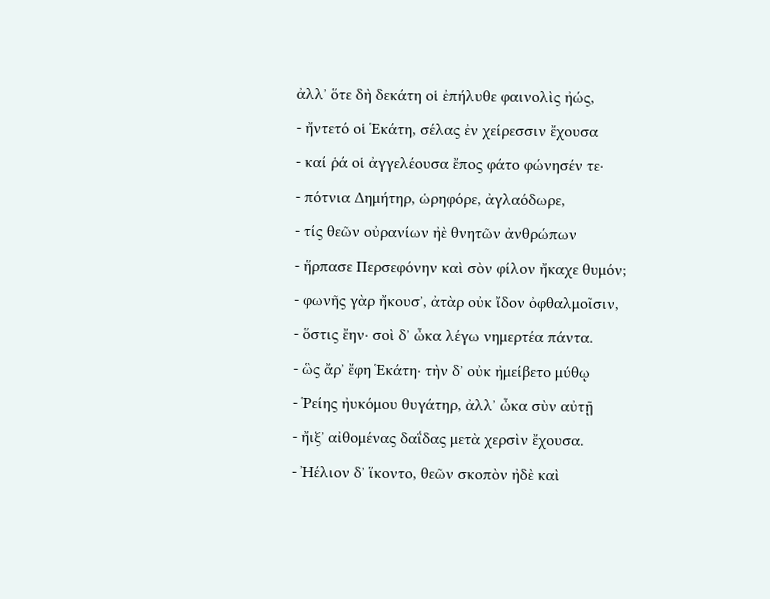ἀλλʼ ὅτε δὴ δεκάτη οἱ ἐπήλυθε φαινολὶς ἠώς,
- ἤντετό οἱ Ἑκάτη, σέλας ἐν χείρεσσιν ἔχουσα
- καί ῥά οἱ ἀγγελέουσα ἔπος φάτο φώνησέν τε·
- πότνια Δημήτηρ, ὡρηφόρε, ἀγλαόδωρε,
- τίς θεῶν οὐρανίων ἠὲ θνητῶν ἀνθρώπων
- ἥρπασε Περσεφόνην καὶ σὸν φίλον ἤκαχε θυμόν;
- φωνῆς γὰρ ἤκουσʼ, ἀτὰρ οὐκ ἴδον ὀφθαλμοῖσιν,
- ὅστις ἔην· σοὶ δʼ ὦκα λέγω νημερτέα πάντα.
- ὣς ἄρʼ ἔφη Ἑκάτη· τὴν δʼ οὐκ ἠμείβετο μύθῳ
- Ῥείης ἠυκόμου θυγάτηρ, ἀλλʼ ὦκα σὺν αὐτῇ
- ἤιξʼ αἰθομένας δαΐδας μετὰ χερσὶν ἔχουσα.
- Ἠέλιον δʼ ἵκοντο, θεῶν σκοπὸν ἠδὲ καὶ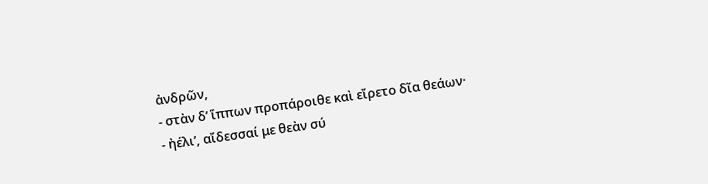ἀνδρῶν,
- στὰν δʼ ἵππων προπάροιθε καὶ εἴρετο δῖα θεάων·
- ἠέλιʼ, αἴδεσσαί με θεὰν σύ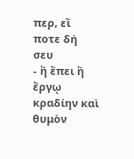περ, εἴ ποτε δή σευ
- ἢ ἔπει ἢ ἔργῳ κραδίην καὶ θυμὸν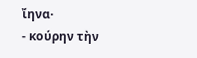ἴηνα·
- κούρην τὴν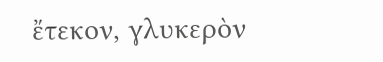ἔτεκον, γλυκερὸν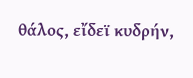θάλος, εἴδεϊ κυδρήν,